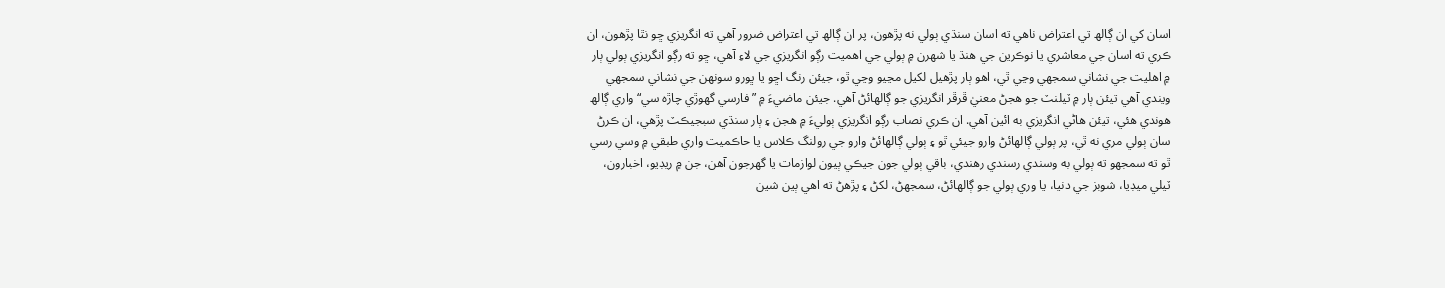اسان کي ان ڳالھ تي اعتراض ناهي ته اسان سنڌي ٻولي نه پڙهون، پر ان ڳالھ تي اعتراض ضرور آهي ته انگريزي ڇو نٿا پڙهون، ان ڪري ته اسان جي معاشري يا نوڪرين جي هنڌ يا شهرن ۾ ٻولي جي اهميت رڳو انگريزي جي لاءِ آهي، ڇو ته رڳو انگريزي ٻولي ٻار ۾ اهليت جي نشاني سمجهي وڃي ٿي، اهو ٻار پڙهيل لکيل مڃيو وڃي ٿو، جيئن رنگ اڇو يا ڀورو سونهن جي نشاني سمجهي ويندي آهي تيئن ٻار ۾ ٽيلنٽ جو هجڻ معنيٰ ڦرڦر انگريزي جو ڳالهائڻ آهي. جيئن ماضيءَ ۾ ”فارسي گهوڙي چاڙه سي“ واري ڳالھ هوندي هئي، تيئن هاڻي انگريزي به ائين آهي. ان ڪري نصاب رڳو انگريزي ٻوليءَ ۾ هجن ۽ ٻار سنڌي سبجيڪٽ پڙهي، ان ڪرڻ سان ٻولي مري نه ٿي، پر ٻولي ڳالهائڻ وارو جيئي ٿو ۽ ٻولي ڳالهائڻ وارو جي رولنگ ڪلاس يا حاڪميت واري طبقي ۾ وسي رسي ٿو ته سمجهو ته ٻولي به وسندي رسندي رهندي، باقي ٻولي جون جيڪي ٻيون لوازمات يا گهرجون آهن، جن ۾ ريڊيو، اخبارون، ٽيلي ميڊيا، شوبز جي دنيا، يا وري ٻولي جو ڳالهائڻ، سمجهڻ، لکڻ ۽ پڙهڻ ته اهي ٻين شين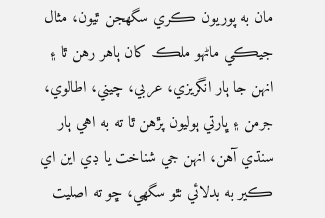مان به پوريون ڪري سگهجن ٿيون، مثال جيڪي ماڻهو ملڪ کان ٻاهر رهن ٿا ۽ انهن جا ٻار انگريزي، عربي، چيني، اطالوي، جرمن ۽ ڀارتي ٻوليون پڙهن ٿا ته به اهي ٻار سنڌي آهن، انهن جي شناخت يا ڊي اين اي ڪير به بدلائي نٿو سگهي، ڇو ته اصليت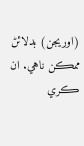(اوريجن) بدلائڻ ممڪن ناهي. ان ڪري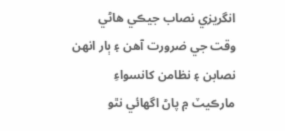انگريزي نصاب جيڪي هاڻي وقت جي ضرورت آهن ۽ ٻار انهن نصابن ۽ نظامن کانسواءِ مارڪيٽ ۾ پاڻ اگهائي نٿو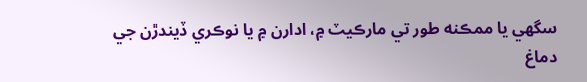سگهي يا ممڪنه طور تي مارڪيٽ ۾، ادارن ۾ يا نوڪري ڏيندڙن جي دماغ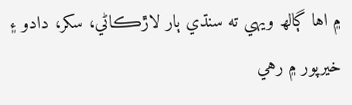۾ اها ڳالھ ويهي ته سنڌي ٻار لاڙڪاڻي، سکر، دادو ۽ خيرپور ۾ رهي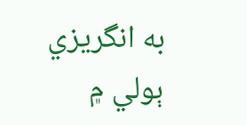به انگريزي ٻولي ۾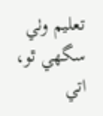تعليم وٺي سگهي ٿو، اتي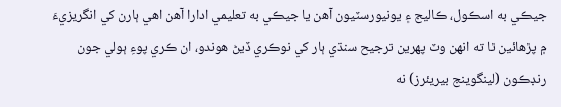جيڪي به اسڪول، ڪاليج ۽ يونيورسٽيون آهن يا جيڪي به تعليمي ادارا آهن اهي ٻارن کي انگريزيءَ ۾ پڙهائين ٿا ته انهن وٽ پهرين ترجيح سنڌي ٻار کي نوڪري ڏيڻ هوندو، ان ڪري پوءِ ٻولي جون رنڊڪون (لينگوينج بيريئرز) نه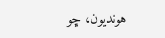هونديون، ڇو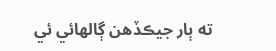ته ٻار جيڪڏهن ڳالهائي ئي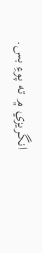انگريزي ۾ ته پوءِ بس.